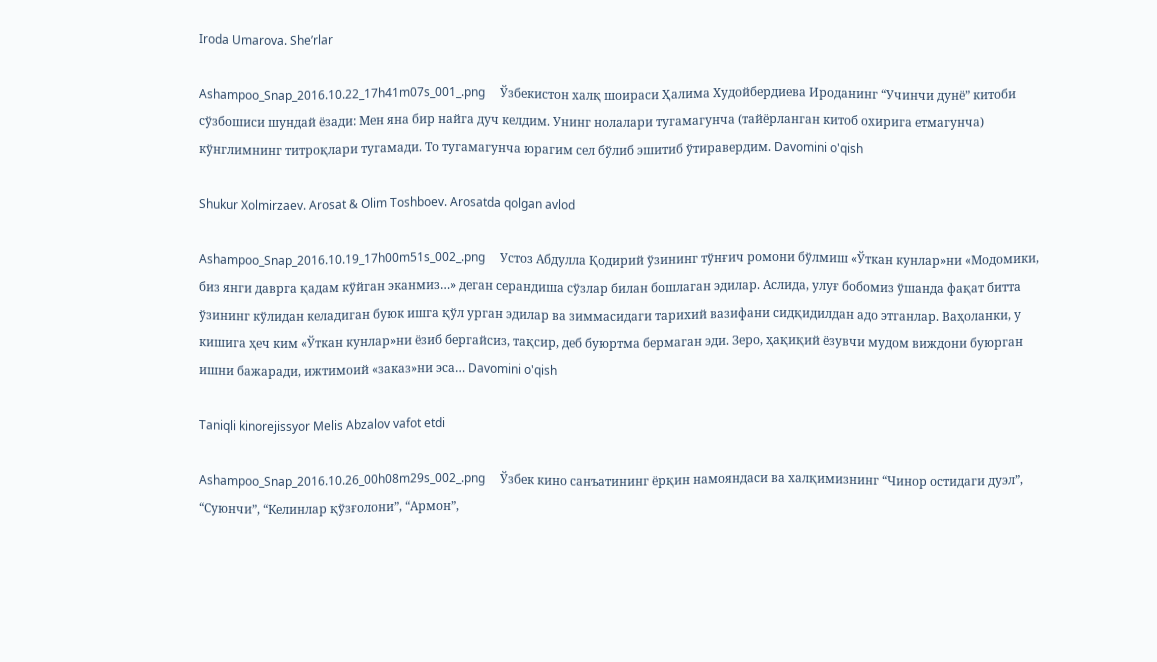Iroda Umarova. She’rlar

Ashampoo_Snap_2016.10.22_17h41m07s_001_.png     Ўзбекистон халқ шоираси Ҳалима Худойбердиева Ироданинг “Учинчи дунё” китоби сўзбошиси шундай ёзади: Мен яна бир найга дуч келдим. Унинг нолалари тугамагунча (тайёрланган китоб охирига етмагунча) кўнглимнинг титроқлари тугамади. То тугамагунча юрагим сел бўлиб эшитиб ўтиравердим. Davomini o'qish

Shukur Xolmirzaev. Arosat & Olim Toshboev. Arosatda qolgan avlod

Ashampoo_Snap_2016.10.19_17h00m51s_002_.png     Устоз Абдулла Қодирий ўзининг тўнғич ромони бўлмиш «Ўткан кунлар»ни «Модомики, биз янги даврга қадам кўйган эканмиз…» деган серандиша сўзлар билан бошлаган эдилар. Аслида, улуғ бобомиз ўшанда фақат битта ўзининг кўлидан келадиган буюк ишга қўл урган эдилар ва зиммасидаги тарихий вазифани сидқидилдан адо этганлар. Ваҳоланки, у кишига ҳеч ким «Ўткан кунлар»ни ёзиб бергайсиз, тақсир, деб буюртма бермаган эди. Зеро, ҳақиқий ёзувчи мудом виждони буюрган ишни бажаради, ижтимоий «заказ»ни эса… Davomini o'qish

Taniqli kinorejissyor Melis Abzalov vafot etdi

Ashampoo_Snap_2016.10.26_00h08m29s_002_.png     Ўзбек кино санъатининг ёрқин намояндаси ва халқимизнинг “Чинор остидаги дуэл”, “Суюнчи”, “Келинлар қўзғолони”, “Армон”,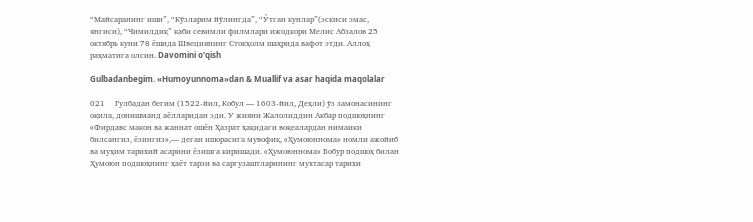“Майсаранинг иши”, “Кўзларим йўлингда”, “Ўтган кунлар”(эскиси эмас, янгиси), “Чимилдиқ” каби севимли филмлари ижодкори Мелис Абзалов 25 октябрь куни 78 ёшида Швециянинг Стокҳолм шаҳрида вафот этди. Аллоҳ раҳматига олсин. Davomini o'qish

Gulbadanbegim. «Humoyunnoma»dan & Muallif va asar haqida maqolalar

021     Гулбадан бегим (1522-йил, Кобул — 1603-йил, Деҳли) ўз замонасининг оқила, донишманд аёлларидан эди. У жияни Жалолиддин Акбар подшоҳнинг «Фирдавс макон ва жаннат ошён Ҳазрат ҳақидаги воқеалардан нимаики билсангиз, ёзингиз»,— деган ишорасига мувофиқ, «Ҳумоюннома» номли ажойиб ва муҳим тарихий асарини ёзишга киришади. «Ҳумоюннома» Бобур подшоҳ билан Ҳумоюн подшоҳнинг ҳаёт тарзи ва саргузаштларининг мухтасар тарихи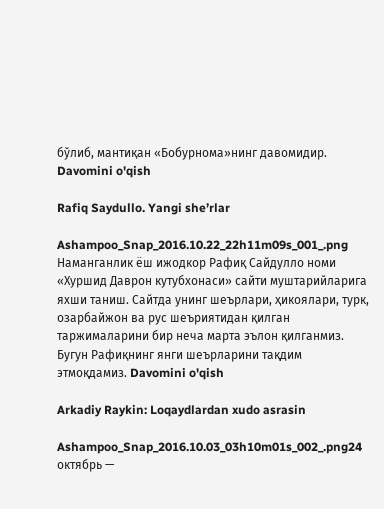бўлиб, мантиқан «Бобурнома»нинг давомидир. Davomini o'qish

Rafiq Saydullo. Yangi she’rlar

Ashampoo_Snap_2016.10.22_22h11m09s_001_.png    Наманганлик ёш ижодкор Рафиқ Сайдулло номи «Хуршид Даврон кутубхонаси» сайти муштарийларига яхши таниш. Сайтда унинг шеърлари, ҳикоялари, турк, озарбайжон ва рус шеъриятидан қилган таржималарини бир неча марта эълон қилганмиз. Бугун Рафиқнинг янги шеърларини тақдим этмоқдамиз. Davomini o'qish

Arkadiy Raykin: Loqaydlardan xudo asrasin

Ashampoo_Snap_2016.10.03_03h10m01s_002_.png24 октябрь —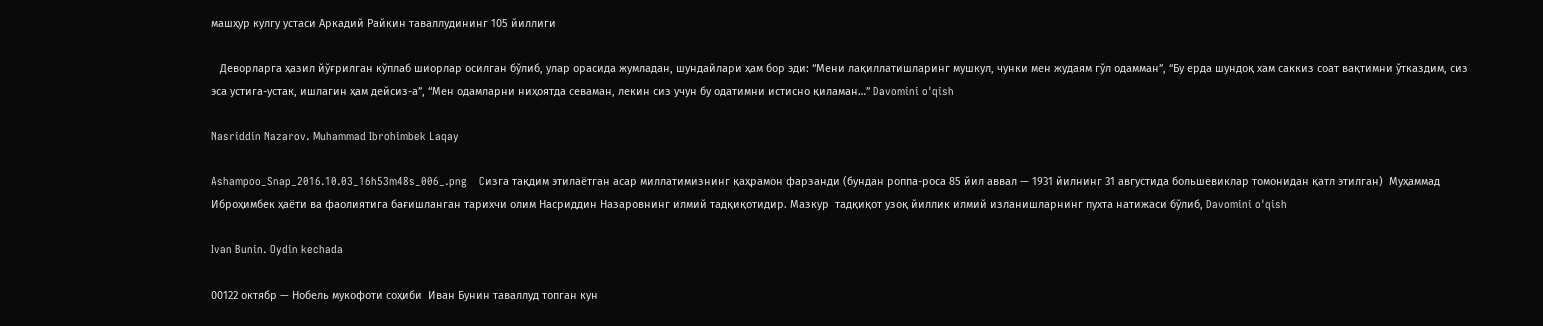машҳур кулгу устаси Аркадий Райкин таваллудининг 105 йиллиги

   Деворларга ҳазил йўғрилган кўплаб шиорлар осилган бўлиб, улар орасида жумладан, шундайлари ҳам бор эди: “Мени лақиллатишларинг мушкул, чунки мен жудаям гўл одамман”, “Бу ерда шундоқ хам саккиз соат вақтимни ўтказдим, сиз эса устига-устак, ишлагин ҳам дейсиз-а”, “Мен одамларни ниҳоятда севаман, лекин сиз учун бу одатимни истисно қиламан…” Davomini o'qish

Nasriddin Nazarov. Muhammad Ibrohimbek Laqay

Ashampoo_Snap_2016.10.03_16h53m48s_006_.png    Cизга тақдим этилаётган асар миллатимизнинг қаҳрамон фарзанди (бундан роппа-роса 85 йил аввал — 1931 йилнинг 31 августида большевиклар томонидан қатл этилган)  Муҳаммад Иброҳимбек ҳаёти ва фаолиятига бағишланган тарихчи олим Насриддин Назаровнинг илмий тадқиқотидир. Мазкур  тадқиқот узоқ йиллик илмий изланишларнинг пухта натижаси бўлиб, Davomini o'qish

Ivan Bunin. Oydin kechada

00122 октябр — Нобель мукофоти соҳиби  Иван Бунин таваллуд топган кун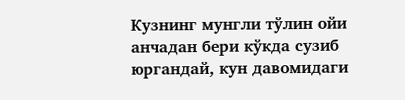Кузнинг мунгли тўлин ойи анчадан бери кўкда сузиб юргандай, кун давомидаги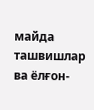майда ташвишлар ва ёлғон-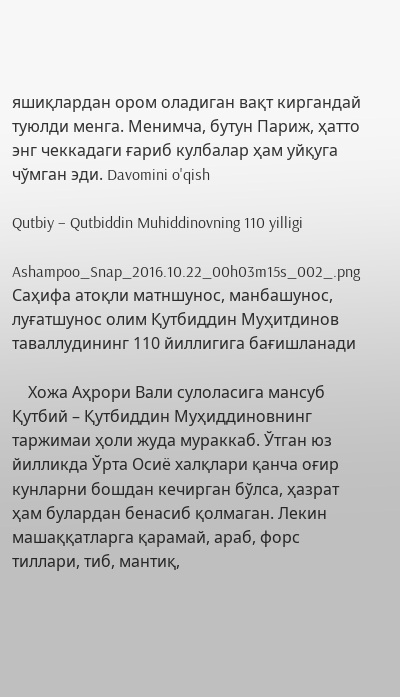яшиқлардан ором оладиган вақт киргандай туюлди менга. Менимча, бутун Париж, ҳатто энг чеккадаги ғариб кулбалар ҳам уйқуга чўмган эди. Davomini o'qish

Qutbiy – Qutbiddin Muhiddinovning 110 yilligi

Ashampoo_Snap_2016.10.22_00h03m15s_002_.png Саҳифа атоқли матншунос, манбашунос, луғатшунос олим Қутбиддин Муҳитдинов таваллудининг 110 йиллигига бағишланади

    Хожа Аҳрори Вали сулоласига мансуб Қутбий – Қутбиддин Муҳиддиновнинг таржимаи ҳоли жуда мураккаб. Ўтган юз йилликда Ўрта Осиё халқлари қанча оғир кунларни бошдан кечирган бўлса, ҳазрат ҳам булардан бенасиб қолмаган. Лекин машаққатларга қарамай, араб, форс тиллари, тиб, мантиқ,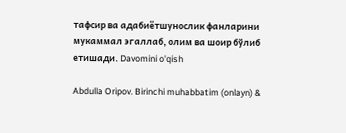тафсир ва адабиётшунослик фанларини мукаммал эгаллаб, олим ва шоир бўлиб етишади. Davomini o'qish

Abdulla Oripov. Birinchi muhabbatim (onlayn) &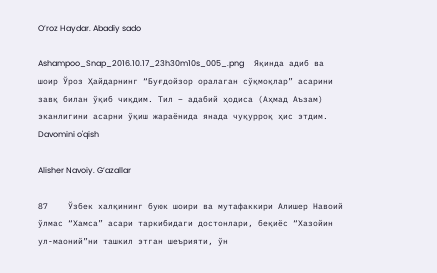O’roz Haydar. Abadiy sado

Ashampoo_Snap_2016.10.17_23h30m10s_005_.png     Яқинда адиб ва шоир Ўроз Ҳайдарнинг “Буғдойзор оралаган сўқмоқлар” асарини завқ билан ўқиб чиқдим. Тил – адабий ҳодиса (Аҳмад Аъзам) эканлигини асарни ўқиш жараёнида янада чуқурроқ ҳис этдим. Davomini o'qish

Alisher Navoiy. G’azallar

87    Ўзбек халқининг буюк шоири ва мутафаккири Алишер Навоий ўлмас “Хамса” асари таркибидаги достонлари, беқиёс “Хазойин ул-маоний”ни ташкил этган шеърияти, ўн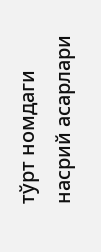тўрт номдаги насрий асарлари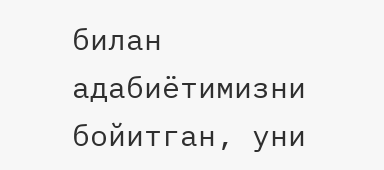билан адабиётимизни бойитган, уни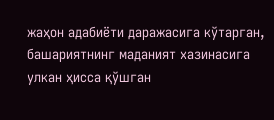жаҳон адабиёти даражасига кўтарган, башариятнинг маданият хазинасига улкан ҳисса қўшган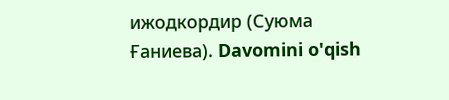ижодкордир (Суюма Ғаниева). Davomini o'qish